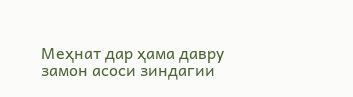Меҳнат дар ҳама давру замон асоси зиндагии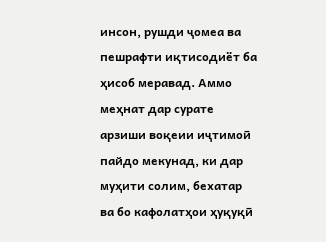инсон, рушди ҷомеа ва пешрафти иқтисодиёт ба ҳисоб меравад. Аммо меҳнат дар сурате арзиши воқеии иҷтимоӣ пайдо мекунад, ки дар муҳити солим, бехатар ва бо кафолатҳои ҳуқуқӣ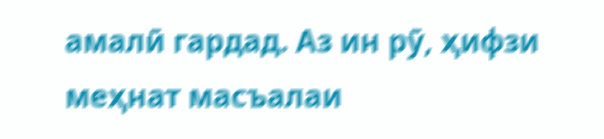амалӣ гардад. Аз ин рӯ, ҳифзи меҳнат масъалаи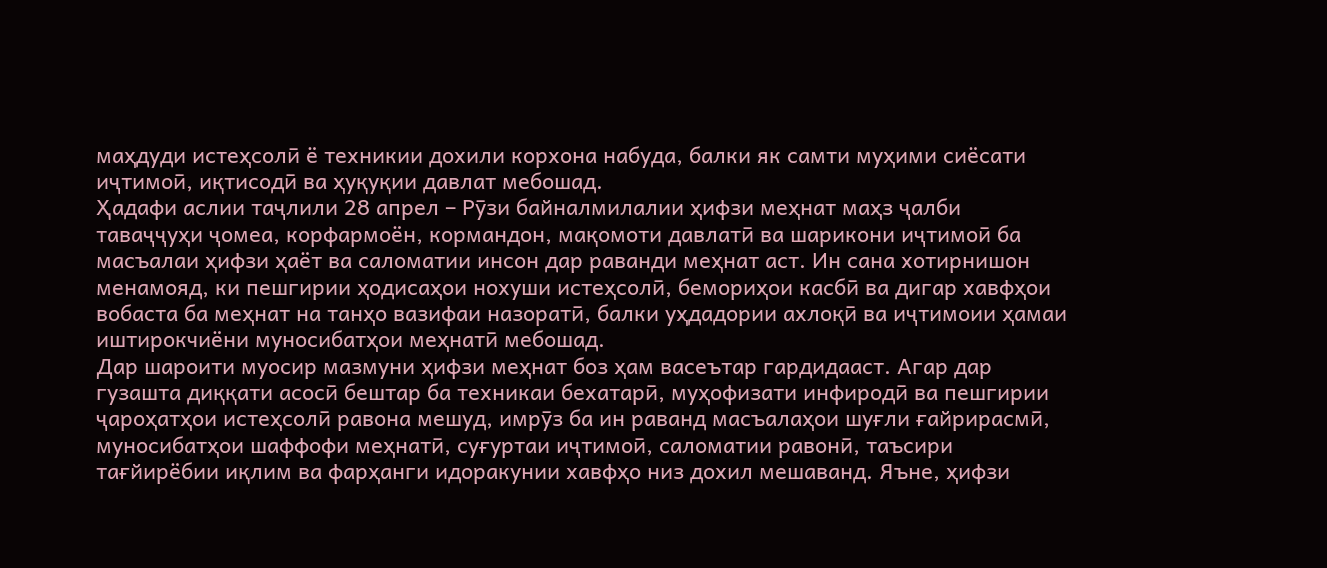маҳдуди истеҳсолӣ ё техникии дохили корхона набуда, балки як самти муҳими сиёсати иҷтимоӣ, иқтисодӣ ва ҳуқуқии давлат мебошад.
Ҳадафи аслии таҷлили 28 апрел – Рӯзи байналмилалии ҳифзи меҳнат маҳз ҷалби таваҷҷуҳи ҷомеа, корфармоён, кормандон, мақомоти давлатӣ ва шарикони иҷтимоӣ ба масъалаи ҳифзи ҳаёт ва саломатии инсон дар раванди меҳнат аст. Ин сана хотирнишон менамояд, ки пешгирии ҳодисаҳои нохуши истеҳсолӣ, бемориҳои касбӣ ва дигар хавфҳои вобаста ба меҳнат на танҳо вазифаи назоратӣ, балки уҳдадории ахлоқӣ ва иҷтимоии ҳамаи иштирокчиёни муносибатҳои меҳнатӣ мебошад.
Дар шароити муосир мазмуни ҳифзи меҳнат боз ҳам васеътар гардидааст. Агар дар гузашта диққати асосӣ бештар ба техникаи бехатарӣ, муҳофизати инфиродӣ ва пешгирии ҷароҳатҳои истеҳсолӣ равона мешуд, имрӯз ба ин раванд масъалаҳои шуғли ғайрирасмӣ, муносибатҳои шаффофи меҳнатӣ, суғуртаи иҷтимоӣ, саломатии равонӣ, таъсири тағйирёбии иқлим ва фарҳанги идоракунии хавфҳо низ дохил мешаванд. Яъне, ҳифзи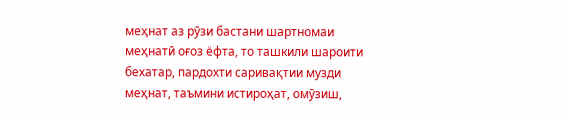меҳнат аз рӯзи бастани шартномаи меҳнатӣ оғоз ёфта, то ташкили шароити бехатар, пардохти саривақтии музди меҳнат, таъмини истироҳат, омӯзиш,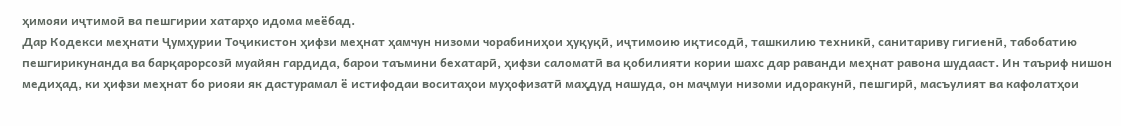ҳимояи иҷтимоӣ ва пешгирии хатарҳо идома меёбад.
Дар Кодекси меҳнати Ҷумҳурии Тоҷикистон ҳифзи меҳнат ҳамчун низоми чорабиниҳои ҳуқуқӣ, иҷтимоию иқтисодӣ, ташкилию техникӣ, санитариву гигиенӣ, табобатию пешгирикунанда ва барқарорсозӣ муайян гардида, барои таъмини бехатарӣ, ҳифзи саломатӣ ва қобилияти кории шахс дар раванди меҳнат равона шудааст. Ин таъриф нишон медиҳад, ки ҳифзи меҳнат бо риояи як дастурамал ё истифодаи воситаҳои муҳофизатӣ маҳдуд нашуда, он маҷмуи низоми идоракунӣ, пешгирӣ, масъулият ва кафолатҳои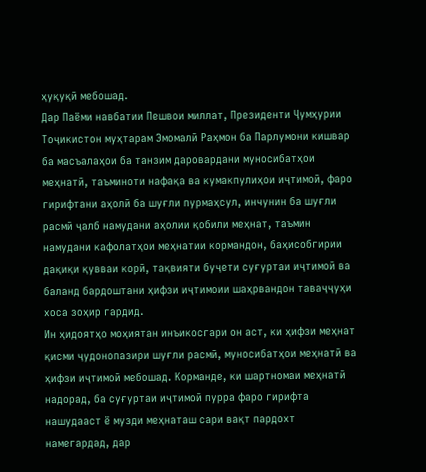ҳуқуқӣ мебошад.
Дар Паёми навбатии Пешвои миллат, Президенти Ҷумҳурии Тоҷикистон муҳтарам Эмомалӣ Раҳмон ба Парлумони кишвар ба масъалаҳои ба танзим даровардани муносибатҳои меҳнатӣ, таъминоти нафақа ва кумакпулиҳои иҷтимоӣ, фаро гирифтани аҳолӣ ба шуғли пурмаҳсул, инчунин ба шуғли расмӣ ҷалб намудани аҳолии қобили меҳнат, таъмин намудани кафолатҳои меҳнатии кормандон, баҳисобгирии дақиқи қувваи корӣ, тақвияти буҷети суғуртаи иҷтимоӣ ва баланд бардоштани ҳифзи иҷтимоии шаҳрвандон таваҷҷуҳи хоса зоҳир гардид.
Ин ҳидоятҳо моҳиятан инъикосгари он аст, ки ҳифзи меҳнат қисми ҷудонопазири шуғли расмӣ, муносибатҳои меҳнатӣ ва ҳифзи иҷтимоӣ мебошад. Корманде, ки шартномаи меҳнатӣ надорад, ба суғуртаи иҷтимоӣ пурра фаро гирифта нашудааст ё музди меҳнаташ сари вақт пардохт намегардад, дар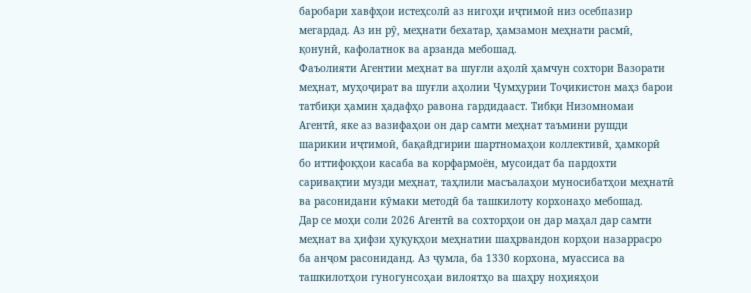баробари хавфҳои истеҳсолӣ аз нигоҳи иҷтимоӣ низ осебпазир мегардад. Аз ин рӯ, меҳнати бехатар, ҳамзамон меҳнати расмӣ, қонунӣ, кафолатнок ва арзанда мебошад.
Фаъолияти Агентии меҳнат ва шуғли аҳолӣ ҳамчун сохтори Вазорати меҳнат, муҳоҷират ва шуғли аҳолии Ҷумҳурии Тоҷикистон маҳз барои татбиқи ҳамин ҳадафҳо равона гардидааст. Тибқи Низомномаи Агентӣ, яке аз вазифаҳои он дар самти меҳнат таъмини рушди шарикии иҷтимоӣ, бақайдгирии шартномаҳои коллективӣ, ҳамкорӣ бо иттифоқҳои касаба ва корфармоён, мусоидат ба пардохти саривақтии музди меҳнат, таҳлили масъалаҳои муносибатҳои меҳнатӣ ва расонидани кӯмаки методӣ ба ташкилоту корхонаҳо мебошад.
Дар се моҳи соли 2026 Агентӣ ва сохторҳои он дар маҳал дар самти меҳнат ва ҳифзи ҳуқуқҳои меҳнатии шаҳрвандон корҳои назаррасро ба анҷом расониданд. Аз ҷумла, ба 1330 корхона, муассиса ва ташкилотҳои гуногунсоҳаи вилоятҳо ва шаҳру ноҳияҳои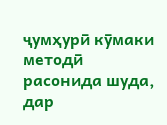ҷумҳурӣ кӯмаки методӣ расонида шуда, дар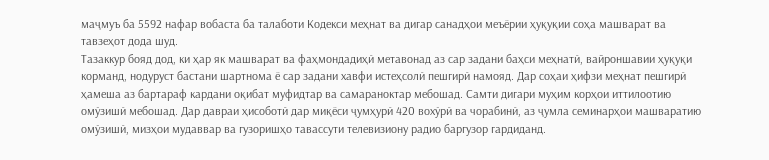маҷмуъ ба 5592 нафар вобаста ба талаботи Кодекси меҳнат ва дигар санадҳои меъёрии ҳуқуқии соҳа машварат ва тавзеҳот дода шуд.
Тазаккур бояд дод, ки ҳар як машварат ва фаҳмондадиҳӣ метавонад аз сар задани баҳси меҳнатӣ, вайроншавии ҳуқуқи корманд, нодуруст бастани шартнома ё сар задани хавфи истеҳсолӣ пешгирӣ намояд. Дар соҳаи ҳифзи меҳнат пешгирӣ ҳамеша аз бартараф кардани оқибат муфидтар ва самараноктар мебошад. Самти дигари муҳим корҳои иттилоотию омӯзишӣ мебошад. Дар давраи ҳисоботӣ дар миқёси ҷумҳурӣ 420 вохӯрӣ ва чорабинӣ, аз ҷумла семинарҳои машваратию омӯзишӣ, мизҳои мудаввар ва гузоришҳо тавассути телевизиону радио баргузор гардиданд.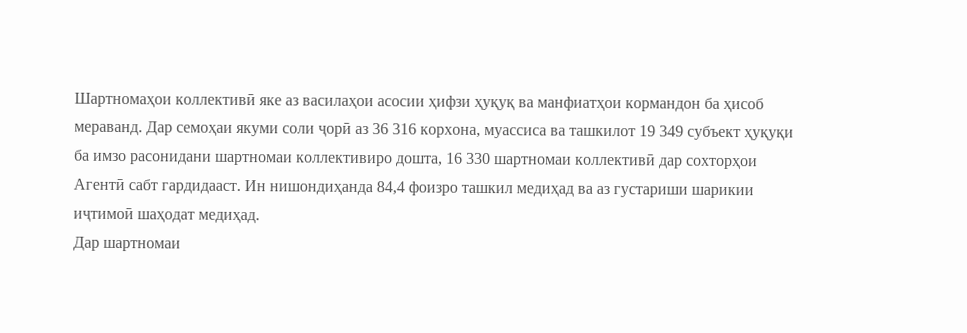Шартномаҳои коллективӣ яке аз василаҳои асосии ҳифзи ҳуқуқ ва манфиатҳои кормандон ба ҳисоб мераванд. Дар семоҳаи якуми соли ҷорӣ аз 36 316 корхона, муассиса ва ташкилот 19 349 субъект ҳуқуқи ба имзо расонидани шартномаи коллективиро дошта, 16 330 шартномаи коллективӣ дар сохторҳои Агентӣ сабт гардидааст. Ин нишондиҳанда 84,4 фоизро ташкил медиҳад ва аз густариши шарикии иҷтимоӣ шаҳодат медиҳад.
Дар шартномаи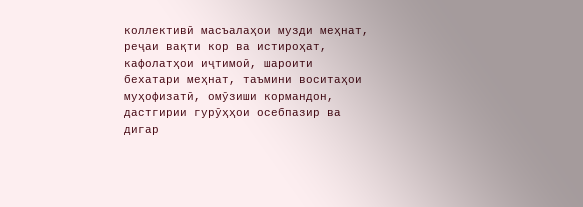коллективӣ масъалаҳои музди меҳнат, реҷаи вақти кор ва истироҳат, кафолатҳои иҷтимоӣ, шароити бехатари меҳнат, таъмини воситаҳои муҳофизатӣ, омӯзиши кормандон, дастгирии гурӯҳҳои осебпазир ва дигар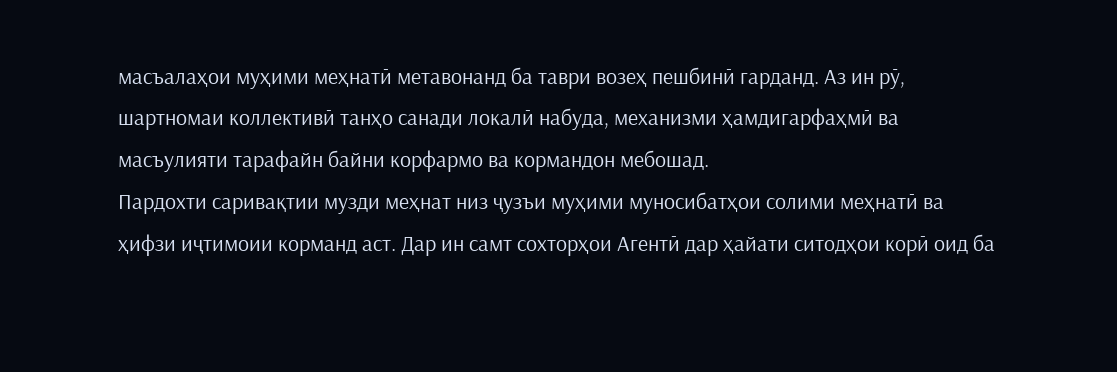масъалаҳои муҳими меҳнатӣ метавонанд ба таври возеҳ пешбинӣ гарданд. Аз ин рӯ, шартномаи коллективӣ танҳо санади локалӣ набуда, механизми ҳамдигарфаҳмӣ ва масъулияти тарафайн байни корфармо ва кормандон мебошад.
Пардохти саривақтии музди меҳнат низ ҷузъи муҳими муносибатҳои солими меҳнатӣ ва ҳифзи иҷтимоии корманд аст. Дар ин самт сохторҳои Агентӣ дар ҳайати ситодҳои корӣ оид ба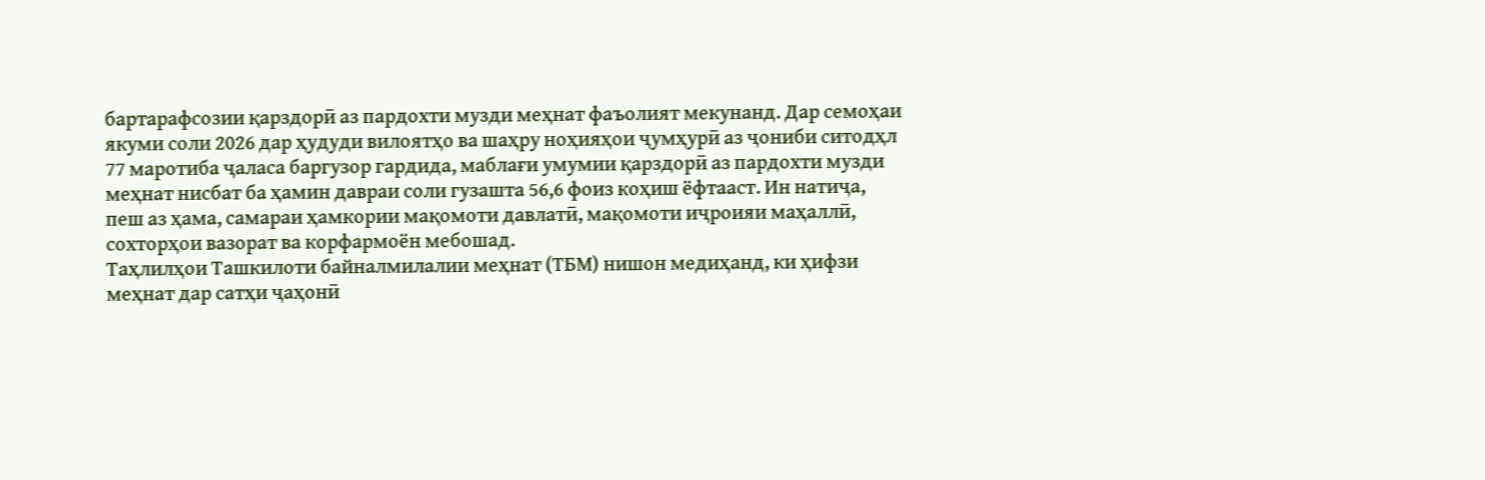бартарафсозии қарздорӣ аз пардохти музди меҳнат фаъолият мекунанд. Дар семоҳаи якуми соли 2026 дар ҳудуди вилоятҳо ва шаҳру ноҳияҳои ҷумҳурӣ аз ҷониби ситодҳл 77 маротиба ҷаласа баргузор гардида, маблағи умумии қарздорӣ аз пардохти музди меҳнат нисбат ба ҳамин давраи соли гузашта 56,6 фоиз коҳиш ёфтааст. Ин натиҷа, пеш аз ҳама, самараи ҳамкории мақомоти давлатӣ, мақомоти иҷроияи маҳаллӣ, сохторҳои вазорат ва корфармоён мебошад.
Таҳлилҳои Ташкилоти байналмилалии меҳнат (ТБМ) нишон медиҳанд, ки ҳифзи меҳнат дар сатҳи ҷаҳонӣ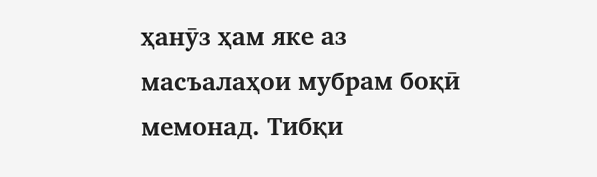ҳанӯз ҳам яке аз масъалаҳои мубрам боқӣ мемонад. Тибқи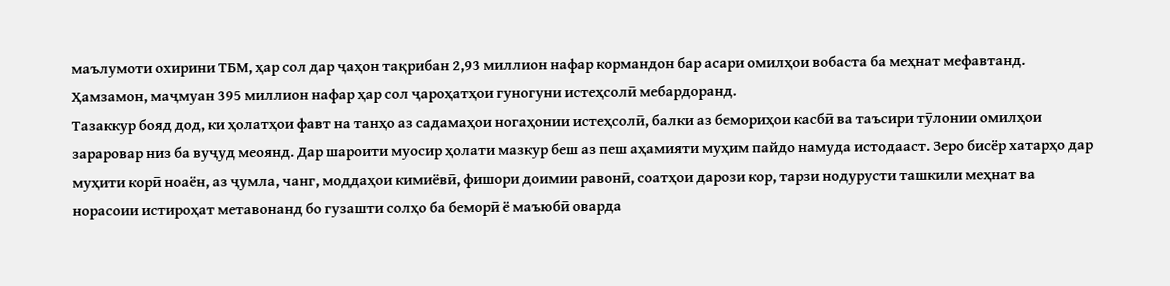маълумоти охирини ТБМ, ҳар сол дар ҷаҳон тақрибан 2,93 миллион нафар кормандон бар асари омилҳои вобаста ба меҳнат мефавтанд. Ҳамзамон, маҷмуан 395 миллион нафар ҳар сол ҷароҳатҳои гуногуни истеҳсолӣ мебардоранд.
Тазаккур бояд дод, ки ҳолатҳои фавт на танҳо аз садамаҳои ногаҳонии истеҳсолӣ, балки аз бемориҳои касбӣ ва таъсири тӯлонии омилҳои зараровар низ ба вуҷуд меоянд. Дар шароити муосир ҳолати мазкур беш аз пеш аҳамияти муҳим пайдо намуда истодааст. Зеро бисёр хатарҳо дар муҳити корӣ ноаён, аз ҷумла, чанг, моддаҳои кимиёвӣ, фишори доимии равонӣ, соатҳои дарози кор, тарзи нодурусти ташкили меҳнат ва норасоии истироҳат метавонанд бо гузашти солҳо ба беморӣ ё маъюбӣ оварда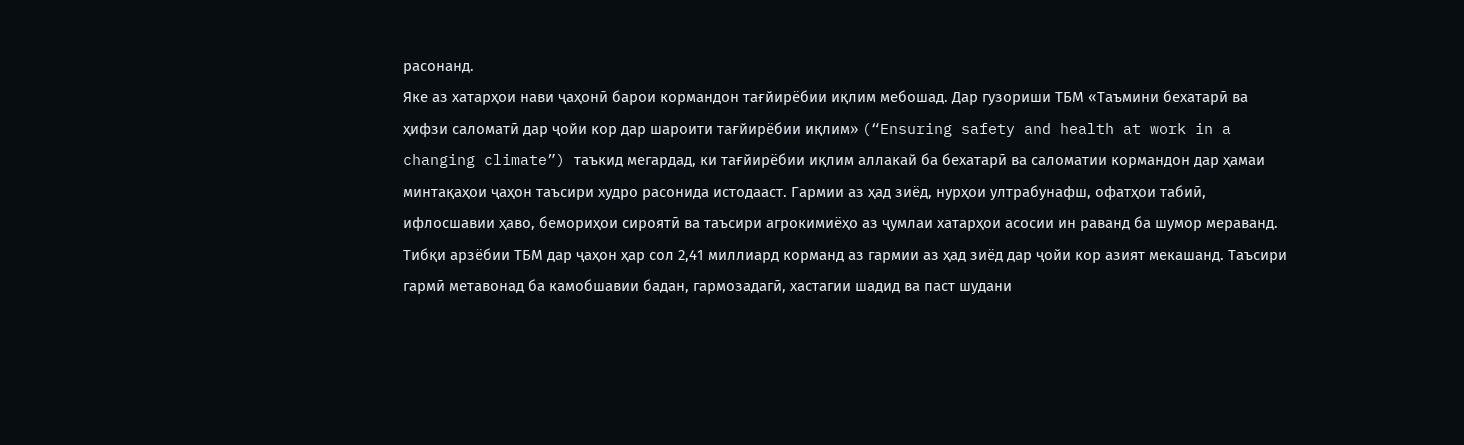расонанд.
Яке аз хатарҳои нави ҷаҳонӣ барои кормандон тағйирёбии иқлим мебошад. Дар гузориши ТБМ «Таъмини бехатарӣ ва ҳифзи саломатӣ дар ҷойи кор дар шароити тағйирёбии иқлим» (“Ensuring safety and health at work in a changing climate”) таъкид мегардад, ки тағйирёбии иқлим аллакай ба бехатарӣ ва саломатии кормандон дар ҳамаи минтақаҳои ҷаҳон таъсири худро расонида истодааст. Гармии аз ҳад зиёд, нурҳои ултрабунафш, офатҳои табиӣ, ифлосшавии ҳаво, бемориҳои сироятӣ ва таъсири агрокимиёҳо аз ҷумлаи хатарҳои асосии ин раванд ба шумор мераванд.
Тибқи арзёбии ТБМ дар ҷаҳон ҳар сол 2,41 миллиард корманд аз гармии аз ҳад зиёд дар ҷойи кор азият мекашанд. Таъсири гармӣ метавонад ба камобшавии бадан, гармозадагӣ, хастагии шадид ва паст шудани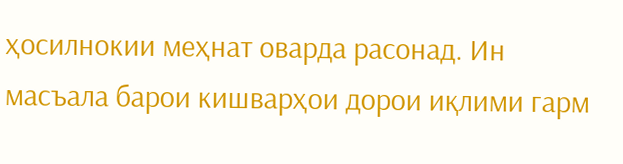ҳосилнокии меҳнат оварда расонад. Ин масъала барои кишварҳои дорои иқлими гарм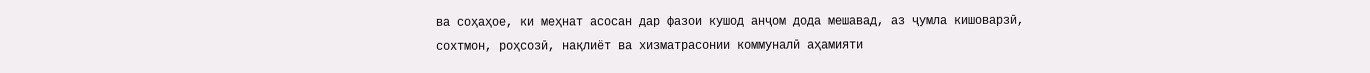ва соҳаҳое, ки меҳнат асосан дар фазои кушод анҷом дода мешавад, аз ҷумла кишоварзӣ, сохтмон, роҳсозӣ, нақлиёт ва хизматрасонии коммуналӣ аҳамияти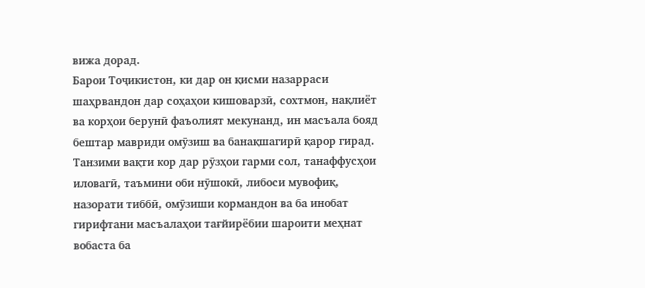вижа дорад.
Барои Тоҷикистон, ки дар он қисми назарраси шаҳрвандон дар соҳаҳои кишоварзӣ, сохтмон, нақлиёт ва корҳои берунӣ фаъолият мекунанд, ин масъала бояд бештар мавриди омӯзиш ва банақшагирӣ қарор гирад. Танзими вақти кор дар рӯзҳои гарми сол, танаффусҳои иловагӣ, таъмини оби нӯшокӣ, либоси мувофиқ, назорати тиббӣ, омӯзиши кормандон ва ба инобат гирифтани масъалаҳои тағйирёбии шароити меҳнат вобаста ба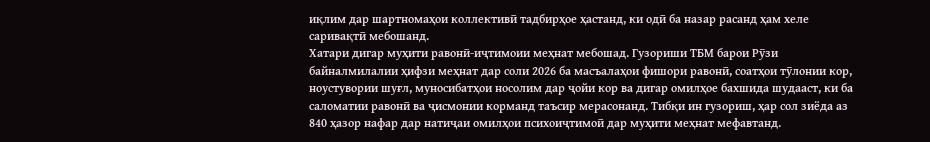иқлим дар шартномаҳои коллективӣ тадбирҳое ҳастанд, ки одӣ ба назар расанд ҳам хеле саривақтӣ мебошанд.
Хатари дигар муҳити равонӣ-иҷтимоии меҳнат мебошад. Гузориши ТБМ барои Рӯзи байналмилалии ҳифзи меҳнат дар соли 2026 ба масъалаҳои фишори равонӣ, соатҳои тӯлонии кор, ноустувории шуғл, муносибатҳои носолим дар ҷойи кор ва дигар омилҳое бахшида шудааст, ки ба саломатии равонӣ ва ҷисмонии корманд таъсир мерасонанд. Тибқи ин гузориш, ҳар сол зиёда аз 840 ҳазор нафар дар натиҷаи омилҳои психоиҷтимоӣ дар муҳити меҳнат мефавтанд.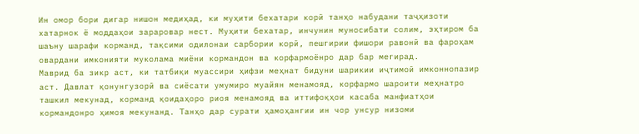Ин омор бори дигар нишон медиҳад, ки муҳити бехатари корӣ танҳо набудани таҷҳизоти хатарнок ё моддаҳои зараровар нест. Муҳити бехатар, инчунин муносибати солим, эҳтиром ба шаъну шарафи корманд, тақсими одилонаи сарбории корӣ, пешгирии фишори равонӣ ва фароҳам овардани имконияти муколама миёни кормандон ва корфармоёнро дар бар мегирад.
Маврид ба зикр аст, ки татбиқи муассири ҳифзи меҳнат бидуни шарикии иҷтимоӣ имконнопазир аст. Давлат қонунгузорӣ ва сиёсати умумиро муайян менамояд, корфармо шароити меҳнатро ташкил мекунад, корманд қоидаҳоро риоя менамояд ва иттифоқҳои касаба манфиатҳои кормандонро ҳимоя мекунанд. Танҳо дар сурати ҳамоҳангии ин чор унсур низоми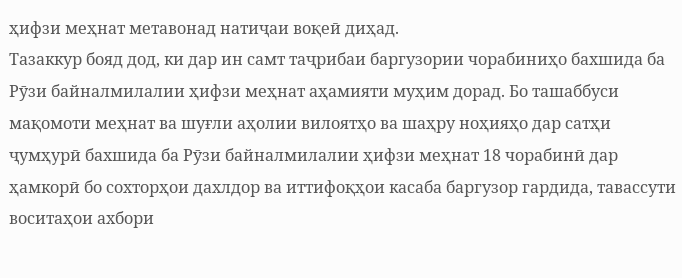ҳифзи меҳнат метавонад натиҷаи воқеӣ диҳад.
Тазаккур бояд дод, ки дар ин самт таҷрибаи баргузории чорабиниҳо бахшида ба Рӯзи байналмилалии ҳифзи меҳнат аҳамияти муҳим дорад. Бо ташаббуси мақомоти меҳнат ва шуғли аҳолии вилоятҳо ва шаҳру ноҳияҳо дар сатҳи ҷумҳурӣ бахшида ба Рӯзи байналмилалии ҳифзи меҳнат 18 чорабинӣ дар ҳамкорӣ бо сохторҳои дахлдор ва иттифоқҳои касаба баргузор гардида, тавассути воситаҳои ахбори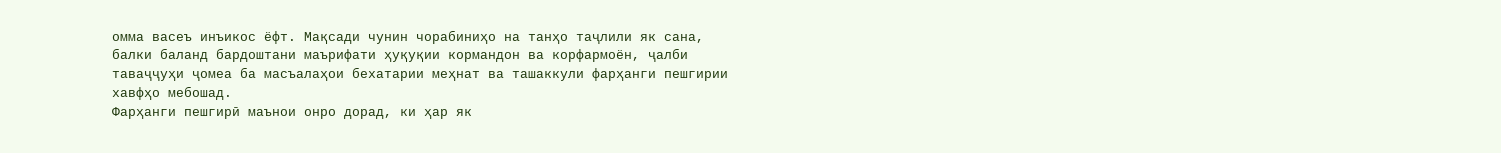омма васеъ инъикос ёфт. Мақсади чунин чорабиниҳо на танҳо таҷлили як сана, балки баланд бардоштани маърифати ҳуқуқии кормандон ва корфармоён, ҷалби таваҷҷуҳи ҷомеа ба масъалаҳои бехатарии меҳнат ва ташаккули фарҳанги пешгирии хавфҳо мебошад.
Фарҳанги пешгирӣ маънои онро дорад, ки ҳар як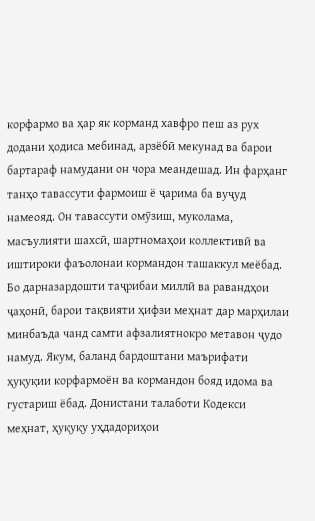корфармо ва ҳар як корманд хавфро пеш аз рух додани ҳодиса мебинад, арзёбӣ мекунад ва барои бартараф намудани он чора меандешад. Ин фарҳанг танҳо тавассути фармоиш ё ҷарима ба вуҷуд намеояд. Он тавассути омӯзиш, муколама, масъулияти шахсӣ, шартномаҳои коллективӣ ва иштироки фаъолонаи кормандон ташаккул меёбад. Бо дарназардошти таҷрибаи миллӣ ва равандҳои ҷаҳонӣ, барои тақвияти ҳифзи меҳнат дар марҳилаи минбаъда чанд самти афзалиятнокро метавон ҷудо намуд. Якум, баланд бардоштани маърифати ҳуқуқии корфармоён ва кормандон бояд идома ва густариш ёбад. Донистани талаботи Кодекси меҳнат, ҳуқуқу уҳдадориҳои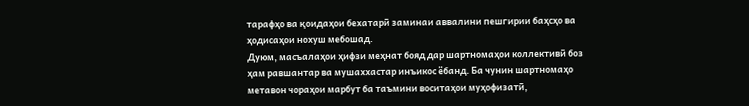тарафҳо ва қоидаҳои бехатарӣ заминаи аввалини пешгирии баҳсҳо ва ҳодисаҳои нохуш мебошад.
Дуюм, масъалаҳои ҳифзи меҳнат бояд дар шартномаҳои коллективӣ боз ҳам равшантар ва мушаххастар инъикос ёбанд. Ба чунин шартномаҳо метавон чораҳои марбут ба таъмини воситаҳои муҳофизатӣ,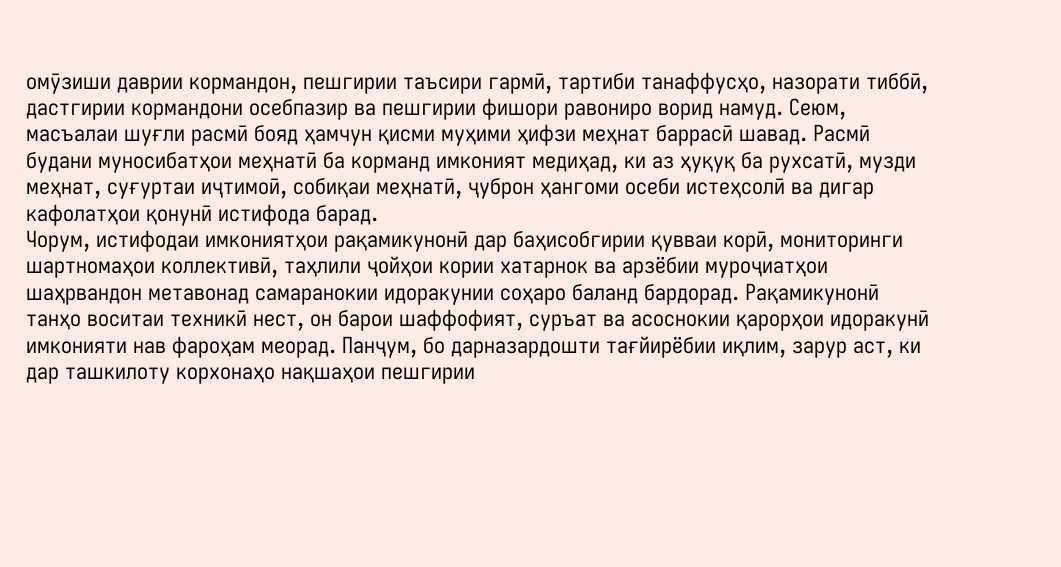омӯзиши даврии кормандон, пешгирии таъсири гармӣ, тартиби танаффусҳо, назорати тиббӣ, дастгирии кормандони осебпазир ва пешгирии фишори равониро ворид намуд. Сеюм, масъалаи шуғли расмӣ бояд ҳамчун қисми муҳими ҳифзи меҳнат баррасӣ шавад. Расмӣ будани муносибатҳои меҳнатӣ ба корманд имконият медиҳад, ки аз ҳуқуқ ба рухсатӣ, музди меҳнат, суғуртаи иҷтимоӣ, собиқаи меҳнатӣ, ҷуброн ҳангоми осеби истеҳсолӣ ва дигар кафолатҳои қонунӣ истифода барад.
Чорум, истифодаи имкониятҳои рақамикунонӣ дар баҳисобгирии қувваи корӣ, мониторинги шартномаҳои коллективӣ, таҳлили ҷойҳои кории хатарнок ва арзёбии муроҷиатҳои шаҳрвандон метавонад самаранокии идоракунии соҳаро баланд бардорад. Рақамикунонӣ танҳо воситаи техникӣ нест, он барои шаффофият, суръат ва асоснокии қарорҳои идоракунӣ имконияти нав фароҳам меорад. Панҷум, бо дарназардошти тағйирёбии иқлим, зарур аст, ки дар ташкилоту корхонаҳо нақшаҳои пешгирии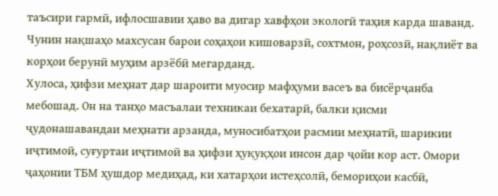таъсири гармӣ, ифлосшавии ҳаво ва дигар хавфҳои экологӣ таҳия карда шаванд. Чунин нақшаҳо махсусан барои соҳаҳои кишоварзӣ, сохтмон, роҳсозӣ, нақлиёт ва корҳои берунӣ муҳим арзёбӣ мегарданд.
Хулоса, ҳифзи меҳнат дар шароити муосир мафҳуми васеъ ва бисёрҷанба мебошад. Он на танҳо масъалаи техникаи бехатарӣ, балки қисми ҷудонашавандаи меҳнати арзанда, муносибатҳои расмии меҳнатӣ, шарикии иҷтимоӣ, суғуртаи иҷтимоӣ ва ҳифзи ҳуқуқҳои инсон дар ҷойи кор аст. Омори ҷаҳонии ТБМ ҳушдор медиҳад, ки хатарҳои истеҳсолӣ, бемориҳои касбӣ,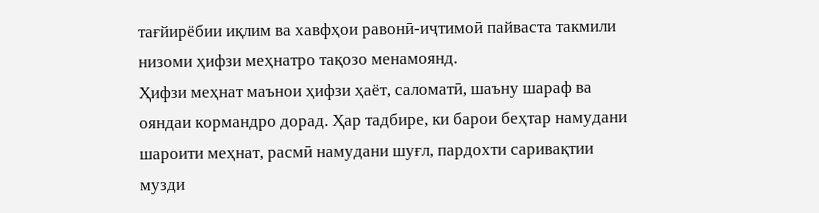тағйирёбии иқлим ва хавфҳои равонӣ-иҷтимоӣ пайваста такмили низоми ҳифзи меҳнатро тақозо менамоянд.
Ҳифзи меҳнат маънои ҳифзи ҳаёт, саломатӣ, шаъну шараф ва ояндаи кормандро дорад. Ҳар тадбире, ки барои беҳтар намудани шароити меҳнат, расмӣ намудани шуғл, пардохти саривақтии музди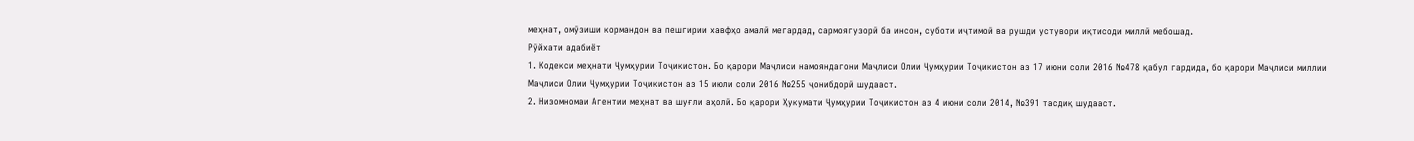меҳнат, омӯзиши кормандон ва пешгирии хавфҳо амалӣ мегардад, сармоягузорӣ ба инсон, суботи иҷтимоӣ ва рушди устувори иқтисоди миллӣ мебошад.
Рӯйхати адабиёт
1. Кодекси меҳнати Ҷумҳурии Тоҷикистон. Бо қарори Маҷлиси намояндагони Маҷлиси Олии Ҷумҳурии Тоҷикистон аз 17 июни соли 2016 №478 қабул гардида, бо қарори Маҷлиси миллии Маҷлиси Олии Ҷумҳурии Тоҷикистон аз 15 июли соли 2016 №255 ҷонибдорӣ шудааст.
2. Низомномаи Агентии меҳнат ва шуғли аҳолӣ. Бо қарори Ҳукумати Ҷумҳурии Тоҷикистон аз 4 июни соли 2014, №391 тасдиқ шудааст.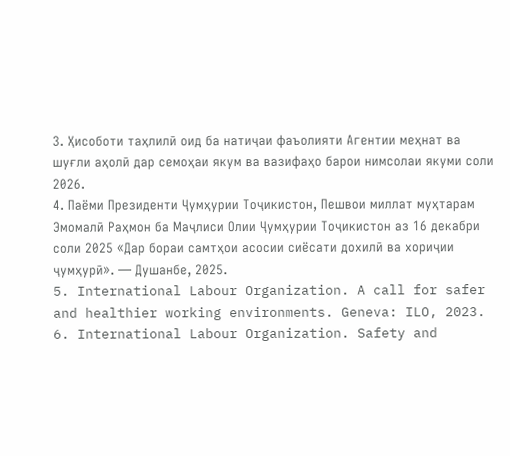3. Ҳисоботи таҳлилӣ оид ба натиҷаи фаъолияти Агентии меҳнат ва шуғли аҳолӣ дар семоҳаи якум ва вазифаҳо барои нимсолаи якуми соли 2026.
4. Паёми Президенти Ҷумҳурии Тоҷикистон, Пешвои миллат муҳтарам Эмомалӣ Раҳмон ба Маҷлиси Олии Ҷумҳурии Тоҷикистон аз 16 декабри соли 2025 «Дар бораи самтҳои асосии сиёсати дохилӣ ва хориҷии ҷумҳурӣ». — Душанбе, 2025.
5. International Labour Organization. A call for safer and healthier working environments. Geneva: ILO, 2023.
6. International Labour Organization. Safety and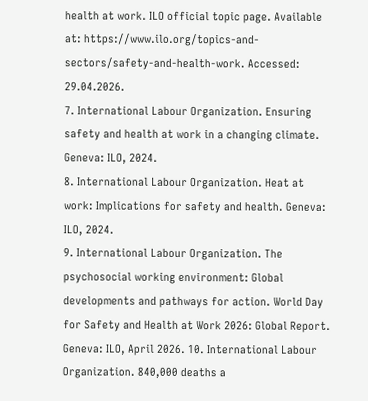health at work. ILO official topic page. Available at: https://www.ilo.org/topics-and-sectors/safety-and-health-work. Accessed: 29.04.2026.
7. International Labour Organization. Ensuring safety and health at work in a changing climate. Geneva: ILO, 2024.
8. International Labour Organization. Heat at work: Implications for safety and health. Geneva: ILO, 2024.
9. International Labour Organization. The psychosocial working environment: Global developments and pathways for action. World Day for Safety and Health at Work 2026: Global Report. Geneva: ILO, April 2026. 10. International Labour Organization. 840,000 deaths a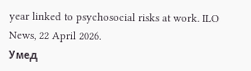year linked to psychosocial risks at work. ILO News, 22 April 2026.
Умед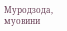Муродзода,
муовини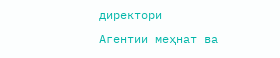директори
Агентии меҳнат ва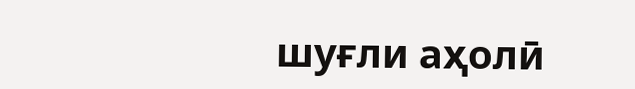шуғли аҳолӣ